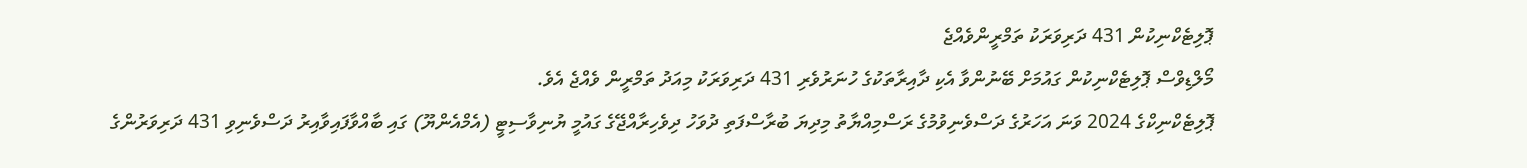ޕޮލިޓެކްނިކުން 431 ދަރިވަރަކު ތަމްރީންވެއްޖެ
މޯލްޑިވްސް ޕޮލިޓެކްނިކުން ގައުމަށް ބޭނުންވާ އެކި ދާއިރާތަކުގެ ހުނަރުވެރި 431 ދަރިވަރަކު މިއަދު ތަމްރީން ވެއްޖެ އެވެ.
ޕޮލިޓެކްނިކްގެ 2024 ވަނަ އަހަރުގެ ދަސްވެނިވުމުގެ ރަސްމިއްޔާތު މިދިޔަ ބުރާސްފަތި ދުވަހު ދިވެހިރާއްޖޭގެ ގައުމީ ޔުނިވާސިޓީ (އެމްއެންޔޫ) ގައި ބާއްވާފައިވާއިރު ދަސްވެނިވި 431 ދަރިވަރުންގެ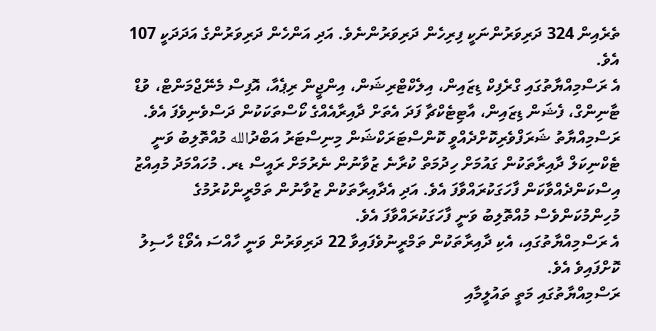ތެރެއިން 324 ދަރިވަރުންނަކީ ފިރިހެން ދަރިވަރުންނެވެ. އަދި އަންހެން ދަރިވަރުންގެ އަދަދަކީ 107 އެވެ.
އެ ރަސްމިއްޔާތުގައި ގްރެފިކް ޑިޒައިން، އިލެކްޓްރިޝަން، އިންޖީން ރިޕެއާ، އޮފިސް މެނޭޖްމަންޓް، ވުޑް ޓާނިންގް، ފެޝަން ޑިޒައިން، އާޓިޓެކްޗާ ފަދަ އެތަށް ދާއިރާއެއްގެ ކޯސްތަކަކުން ދަސްވެނިވެފަ އެވެ.
ރަސްމިއްޔާތު ޝަރަފްވެރިކޮށްދެއްވީ ކޮންސްޓަރަކްޝަން މިނިސްޓަރު އަބްދުالله މުއްތޮލިބު ވަނީ ޓެކްނިކަލް ދާއިރާތަކުން ގައުމަށް ހިދުމަތް ކުރާނެ ޒުވާނުން ނެރުމަށް ރައީސް ޑރ. މުހައްމަދު މުއިއްޒު އިސްކަންދެއްވާކަން ފާހަގަކުރައްވާފަ އެވެ. އަދި އެދާއިރާތަކުން ޒުވާނުން ތަމްރީންކުރުމުގެ މުހިންމުކަންވެސް މުއްތޮލިބު ވަނީ ފާހަގަކުރައްވާފަ އެވެ.
އެ ރަސްމިއްޔާތުގައި، އެކި ދާއިރާތަކުން ތަމްރީނުވެފައިވާ 22 ދަރިވަރުން ވަނީ ހާއްސަ އެވޯޑް ހާސިލު ކޮށްފައިވެ އެވެ.
ރަސްމިއްޔާތުގައި މަތީ ތައުލީމާއި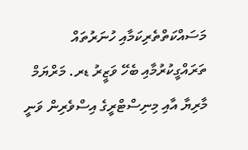މަސައްކަތްތެރިކަމާއި ހުނަރުތައް ތަރައްގީކުރުމާއި ބެހޭ ވަޒީރު ޑރ. މަރްޔަމް މާރިޔާ އާއި މިނިސްޓްރީގެ އިސްވެރިން ވަނީ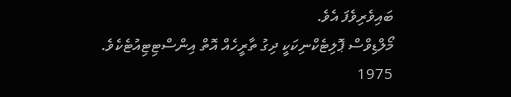ބައިވެރިވެފަ އެވެ.
މޯލްޑިވްސް ޕޮލިޓެކްނިކަކީ ދިގު ތާރީހެއް އޮތް އިންސްޓިޓިއުޓެކެވެ. 1975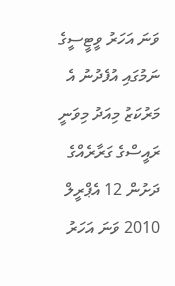ވަނަ އަހަރު ވީޓީސީގެ ނަމުގައި އުފެދުނު އެ މަރުކަޒު މިއަދު މިވަނީ ރައީސްގެ ގަރާރެއްގެ ދަށުން 12 އެޕްރީލް 2010 ވަނަ އަހަރު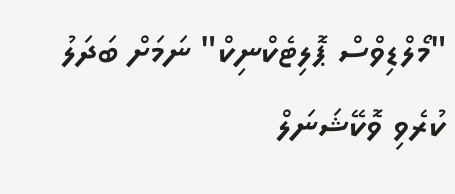"މޯލްޑިވްސް ޕޮލިޓެކްނިކް" ނަމަށް ބަދަލު ކުރެވި ވޮކޭޝަނަލް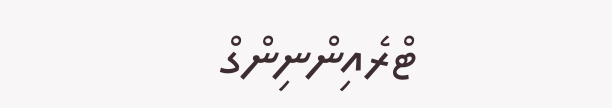ޓްރެއިންނިންގް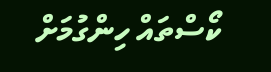ކޯސްތައް ހިންގުމަށް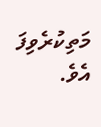މަތިކުރެވިފަ އެވެ.